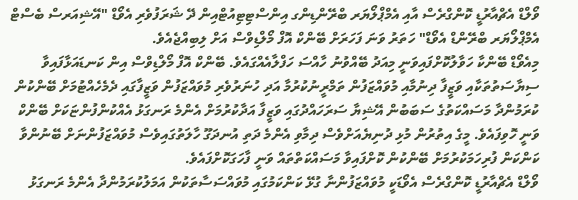ވޯލްޑް އެޗްއާރުޑީ ކޮންގްރެސް އާއި އެމްޕްލޯޔަރ ބްރޭންޑިންގ އިންސްޓިޓިއުޓްއިން ދޭ ޝަރަފުވެރި އެވޯޑް "އޭޝިއަރސް ބެސްޓް އެމްޕްލޯޔަރ ބްރޭންޑް އެވޯޑް" ހަތަރު ވަނަ ފަހަރަށް ބޭންކް އޮފް މޯލްޑިވްސް އަށް ލިބިއްޖެއެވެ.
މިއެވޯޑް ބޭންކާ ހަވާލުކޮށްފައިވަނީ މިއަދު ބޭއްވުނު ހާއްސަ ހަފްލާއެއްގައެވެ. ބޭންކް އޮފް މޯލްޑިވްސް އިން ކަނޑައަޅާފައިވާ ސިޔާސަތުތަކާއި ވަޒީފާ ދިނުމާއި މުވައްޒަފުން ތަމްރީނުކުރުމާ އަދި ހުނަރުވެރި މުވައްޒަފުން ވަޒީފާގައި ދެމެހެއްޓުމަށް ބޭންކުން ކުރަމުންދާ މަސައްކަތުގެ ސަބަބުން އޭޝިޔާ ސަރަހައްދުގައި ވަޒީފާ އަދާކުރުމަށް އެންމެ ރަނގަޅު އެއްކުންފުންޏަކަށް ބޭންކް ވަނީ ހޮވިފައެވެ. މީގެ އިތުރުން މުޅި ދުނިޔެއަށްވެސް ދިމާވި އެންމެ ދަތި އުނދަގޫ ހާލަތުގައިވެސް މުވައްޒަފުންނަށް ބޭނުންވާ ކަންކަން ފުރިހަމަކުރުމަށް ބޭންކުން ކޮށްފައިވާ މަސައްކަތްތައް ވަނީ ފާހަގަކޮށްފައެވެ.
ވޯލްޑް އެޗްއާރުޑީ ކޮންގްރެސް އެވޯޑަކީ މުވައްޒަފުންނާ ގުޅޭ ކަންކަމުގައި މުވައްސަސާތަކުން އަމަލުކުރަމުންދާ އެންމެ ރަނގަޅު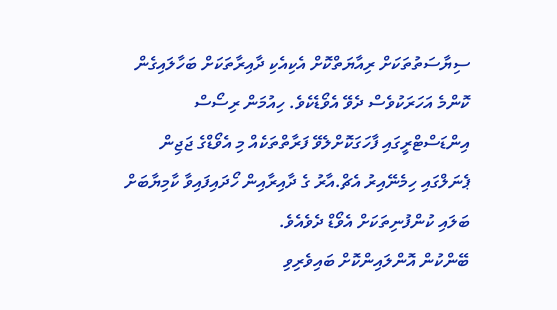ސިޔާސަތުތަކަށް ރިއާޔަތްކޮށް އެކިއެކި ދާއިރާތަކަށް ބަހާލައިގެން ކޮންމެ އަހަރަކުވެސް ދެވޭ އެވޯޑެކެވެ. ހިއުމަން ރިސޯސް އިންޑަސްޓްރީގައި ފާހަގަކޮށްލެވޭ ފަރާތްތަކެއް މި އެވޯޑްގެ ޖަޖިން ޕެނަލްގައި ހިމެނޭއިރު އެޗް.އާރު ގެ ދާއިރާއިން ހޯދައިފައިވާ ކާމިޔާބަށް ބަލައި ކުންފުނިތަކަށް އެވޯޑް ދެވެއެވެ.
ބޭންކުން އޮންލައިންކޮށް ބައިވެރިވި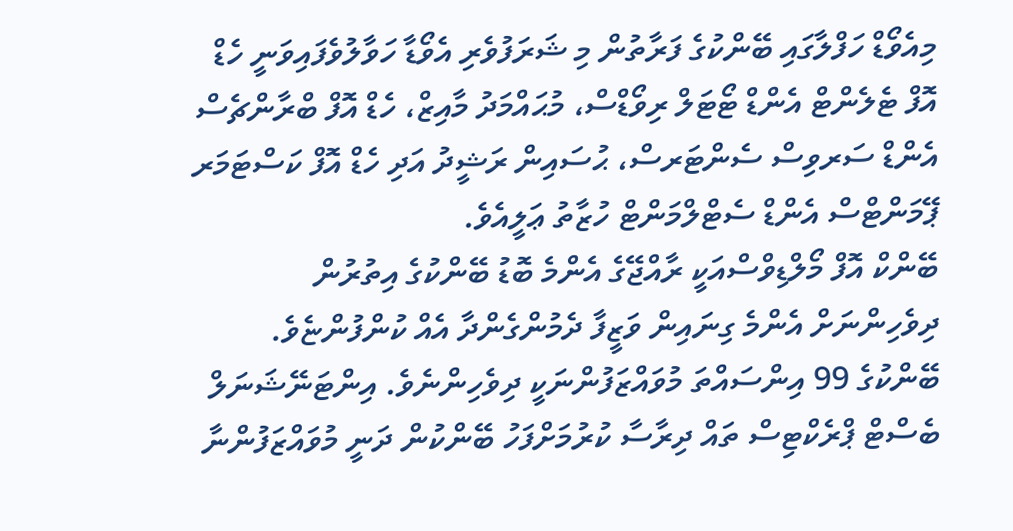މިއެވޯޑް ހަފްލާގައި ބޭންކުގެ ފަރާތުން މި ޝަރަފުވެރި އެވޯޑާ ހަވާލުވެފައިވަނީ ހެޑް އޮފް ޓެލެންޓް އެންޑް ޓޯޓަލް ރިވޯޑްސް، މުޙައްމަދު މާއިޒް، ހެޑް އޮފް ބްރާންޗެސް އެންޑް ސަރވިސް ސެންޓަރސް، ޙުސައިން ރަޝީދު އަދި ހެޑް އޮފް ކަސްޓަމަރ ޕޭމަންޓްސް އެންޑް ސެޓްލްމަންޓް ހުޒާތު ޢަލީއެވެ.
ބޭންކް އޮފް މޯލްޑިވްސްއަކީ ރާއްޖޭގެ އެންމެ ބޮޑު ބޭންކުގެ އިތުރުން ދިވެހިންނަށް އެންމެ ގިނައިން ވަޒީފާ ދެމުންގެންދާ އެއް ކުންފުންޏެވެ. ބޭންކުގެ 99 އިންސައްތަ މުވައްޒަފުންނަކީ ދިވެހިންނެވެ. އިންޓަނޭޝަނަލް ބެސްޓް ޕްރެކްޓިސް ތައް ދިރާސާ ކުރުމަށްފަހު ބޭންކުން ދަނީ މުވައްޒަފުންނާ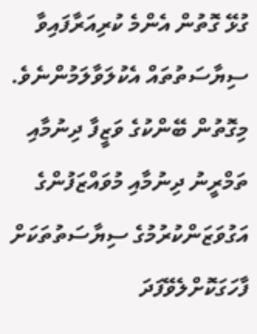ގުޅޭ ގޮތުން އެންމެ ކުރިއަރާފައިވާ ސިޔާސަތުތައް އެކުލަވާލަމުންނެވެ. މިގޮތުން ބޭންކުގެ ވަޒީފާ ދިނުމާއި ތަމްރީނު ދިނުމާއި މުވައްޒަފުންގެ އަގުވަޒަންކުރުމުގެ ސިޔާސަތުތަކަށް ފާހަގަކޮށްލެވޭފަދަ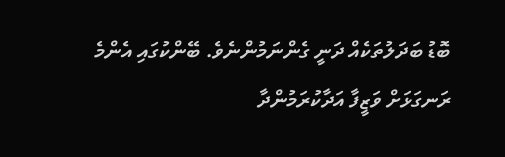ބޮޑު ބަދަލުތަކެއް ދަނީ ގެންނަމުންނެވެ. ބޭންކުގައި އެންމެ ރަނގަޅަށް ވަޒީފާ އަދާކުރަމުންދާ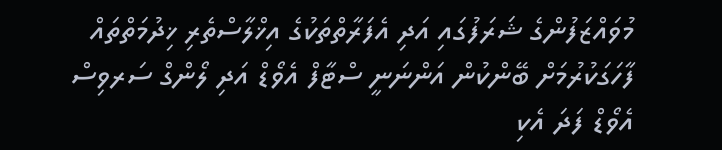މުވައްޒަފުންގެ ޝަރަފުގައި އަދި އެފަރާތްތަކުގެ އިޚްލާސްތެރި ޚިދުމަތްތައް ފާހަގަކުރުމަށް ބޭންކުން އަންނަނީ ސްޓާފް އެވޯޑް އަދި ލޯންގް ސަރވިސް އެވޯޑް ފަދަ އެކި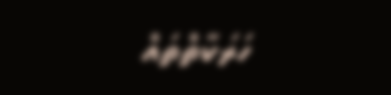ހަރަކާތްތައް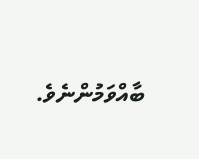ބާއްވަމުންނެވެ.